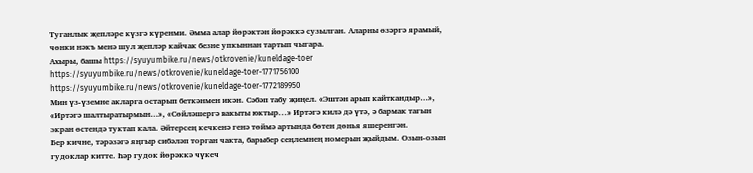Туганлык җепләре күзгә күренми. Әмма алар йөрәктән йөрәккә сузылган. Аларны өзәргә ярамый, чөнки нәкъ менә шул җепләр кайчак безне упкыннан тартып чыгара.
Ахыры, башы https://syuyumbike.ru/news/otkrovenie/kuneldage-toer
https://syuyumbike.ru/news/otkrovenie/kuneldage-toer-1771756100
https://syuyumbike.ru/news/otkrovenie/kuneldage-toer-1772189950
Мин үз-үземне акларга остарып беткәнмен икән. Сәбәп табу җиңел. «Эштән арып кайткандыр…», «Иртәгә шалтыратырмын…», «Сөйләшергә вакыты юктыр...» Иртәгә килә дә үтә, ә бармак тагын экран өстендә туктап кала. Әйтерсең кечкенә генә төймә артында бөтен дөнья яшеренгән.
Бер кичне, тәрәзәгә яңгыр сибәләп торган чакта, барыбер сеңлемнең номерын җыйдым. Озын-озын гудоклар китте. Һәр гудок йөрәккә чүкеч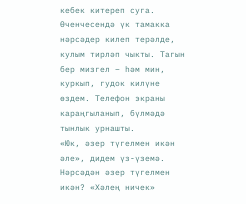кебек китереп суга. Өченчесендә үк тамакка нәрсәдер килеп терәлде, кулым тирләп чыкты. Тагын бер мизгел – һәм мин, куркып, гудок килүне өздем. Телефон экраны караңгыланып, бүлмәдә тынлык урнашты.
«Юк, әзер түгелмен икән әле», дидем үз-үземә.
Нәрсәдән әзер түгелмен икән? «Хәлең ничек»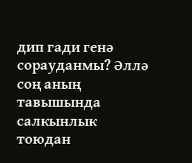дип гади генә сорауданмы? Әллә соң аның тавышында салкынлык тоюдан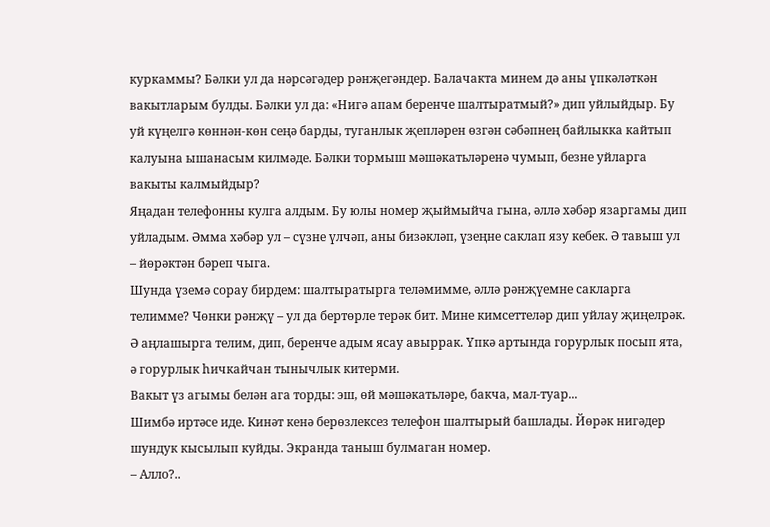куркаммы? Бәлки ул да нәрсәгәдер рәнҗегәндер. Балачакта минем дә аны үпкәләткән вакытларым булды. Бәлки ул да: «Нигә апам беренче шалтыратмый?» дип уйлыйдыр. Бу уй күңелгә көннән-көн сеңә барды, туганлык җепләрен өзгән сәбәпнең байлыкка кайтып калуына ышанасым килмәде. Бәлки тормыш мәшәкатьләренә чумып, безне уйларга вакыты калмыйдыр?
Яңадан телефонны кулга алдым. Бу юлы номер җыймыйча гына, әллә хәбәр язаргамы дип уйладым. Әмма хәбәр ул – сүзне үлчәп, аны бизәкләп, үзеңне саклап язу кебек. Ә тавыш ул – йөрәктән бәреп чыга.
Шунда үземә сорау бирдем: шалтыратырга теләмимме, әллә рәнҗүемне сакларга телимме? Чөнки рәнҗү – ул да бертөрле терәк бит. Мине кимсеттеләр дип уйлау җиңелрәк. Ә аңлашырга телим, дип, беренче адым ясау авыррак. Үпкә артында горурлык посып ята, ә горурлык һичкайчан тынычлык китерми.
Вакыт үз агымы белән ага торды: эш, өй мәшәкатьләре, бакча, мал-туар...
Шимбә иртәсе иде. Кинәт кенә берөзлексез телефон шалтырый башлады. Йөрәк нигәдер шундук кысылып куйды. Экранда таныш булмаган номер.
– Алло?..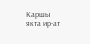Каршы якта ир-ат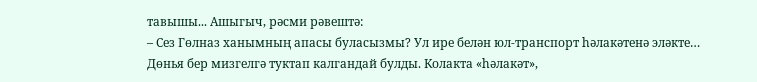тавышы... Ашыгыч, рәсми рәвештә:
– Сез Гөлназ ханымның апасы буласызмы? Ул ире белән юл-транспорт һәлакәтенә эләкте…
Дөнья бер мизгелгә туктап калгандай булды. Колакта «һәлакәт»,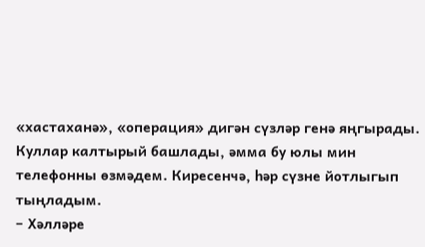«хастаханә», «операция» дигән сүзләр генә яңгырады. Куллар калтырый башлады, әмма бу юлы мин телефонны өзмәдем. Киресенчә, һәр сүзне йотлыгып тыңладым.
– Хәлләре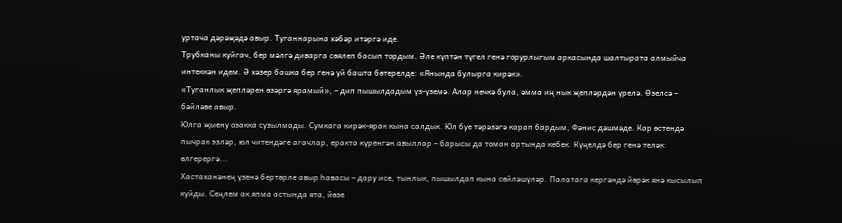уртача дәрәҗәдә авыр. Туганнарына хәбәр итәргә иде.
Трубканы куйгач, бер мәлгә диварга сөялеп басып тордым. Әле күптән түгел генә горурлыгым аркасында шалтырата алмыйча интеккән идем. Ә хәзер башка бер генә уй башта бөтерелде: «Янында булырга кирәк».
«Туганлык җепләрен өзәргә ярамый», – дип пышылдадым үз-үземә. Алар нечкә була, әмма иң нык җепләрдән үрелә. Өзелсә – бәйләве авыр.
Юлга җыену озакка сузылмады. Сумкага кирәк-ярак кына салдык. Юл буе тәрәзәгә карап бардым, Фәнис дәшмәде. Кар өстендә пычрак эзләр, юл читендәге агачлар, еракта күренгән авыллар – барысы да томан артында кебек. Күңелдә бер генә теләк: өлгерергә...
Хастаханәнең үзенә бертөрле авыр һавасы – дару исе, тынлык, пышылдап кына сөйләшүләр. Палатага кергәндә йөрәк янә кысылып куйды. Сеңлем ак япма астында ята, йөзе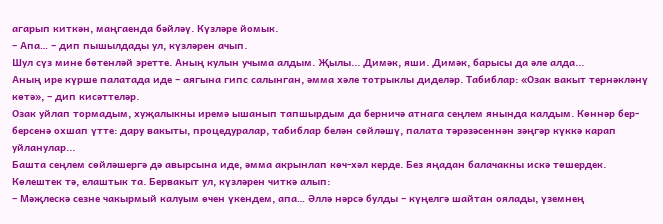агарып киткән, маңгаенда бәйләү. Күзләре йомык.
– Апа… – дип пышылдады ул, күзләрен ачып.
Шул сүз мине бөтенләй эретте. Аның кулын учыма алдым. Җылы... Димәк, яши. Димәк, барысы да әле алда...
Аның ире күрше палатада иде – аягына гипс салынган, әмма хәле тотрыклы диделәр. Табиблар: «Озак вакыт тернәкләнү көтә», – дип кисәттеләр.
Озак уйлап тормадым, хуҗалыкны иремә ышанып тапшырдым да берничә атнага сеңлем янында калдым. Көннәр бер-берсенә охшап үтте: дару вакыты, процедуралар, табиблар белән сөйләшү, палата тәрәзәсеннән зәңгәр күккә карап уйланулар...
Башта сеңлем сөйләшергә дә авырсына иде, әмма акрынлап көч-хәл керде. Без яңадан балачакны искә төшердек. Көлештек тә, елаштык та. Бервакыт ул, күзләрен читкә алып:
– Мәҗлескә сезне чакырмый калуым өчен үкендем, апа… Әллә нәрсә булды – күңелгә шайтан оялады, үземнең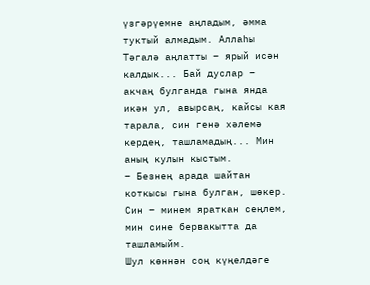үзгәрүемне аңладым, әмма туктый алмадым. Аллаһы Тәгалә аңлатты – ярый исән калдык... Бай дуслар – акчаң булганда гына янда икән ул, авырсаң, кайсы кая тарала, син генә хәлемә кердең, ташламадың... Мин аның кулын кыстым.
– Безнең арада шайтан коткысы гына булган, шөкер. Син – минем яраткан сеңлем, мин сине бервакытта да ташламыйм.
Шул көннән соң күңелдәге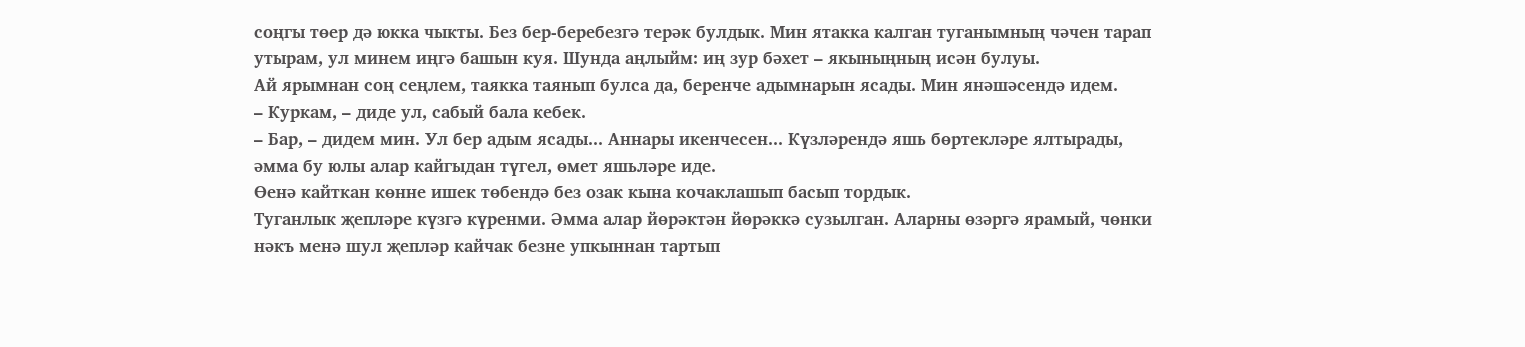соңгы төер дә юкка чыкты. Без бер-беребезгә терәк булдык. Мин ятакка калган туганымның чәчен тарап утырам, ул минем иңгә башын куя. Шунда аңлыйм: иң зур бәхет – якыныңның исән булуы.
Ай ярымнан соң сеңлем, таякка таянып булса да, беренче адымнарын ясады. Мин янәшәсендә идем.
– Куркам, – диде ул, сабый бала кебек.
– Бар, – дидем мин. Ул бер адым ясады... Аннары икенчесен... Күзләрендә яшь бөртекләре ялтырады, әмма бу юлы алар кайгыдан түгел, өмет яшьләре иде.
Өенә кайткан көнне ишек төбендә без озак кына кочаклашып басып тордык.
Туганлык җепләре күзгә күренми. Әмма алар йөрәктән йөрәккә сузылган. Аларны өзәргә ярамый, чөнки нәкъ менә шул җепләр кайчак безне упкыннан тартып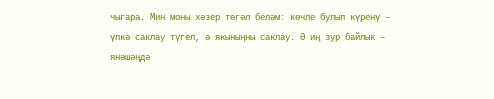чыгара. Мин моны хәзер төгәл беләм: көчле булып күренү – үпкә саклау түгел, ә якыныңны саклау. Ә иң зур байлык – янәшәңдә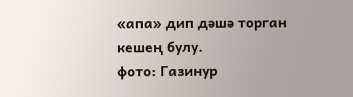«апа» дип дәшә торган кешең булу.
фото: Газинур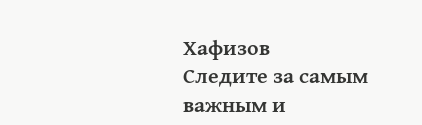Хафизов
Следите за самым важным и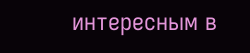интересным в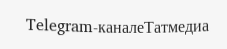Telegram-каналеТатмедиа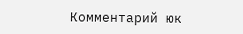Комментарий юк